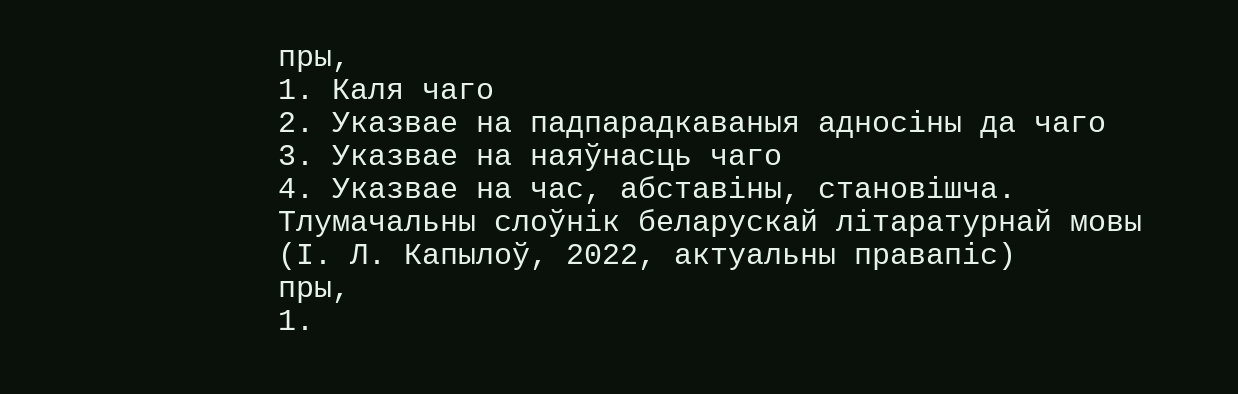пры,
1. Каля чаго
2. Указвае на падпарадкаваныя адносіны да чаго
3. Указвае на наяўнасць чаго
4. Указвае на час, абставіны, становішча.
Тлумачальны слоўнік беларускай літаратурнай мовы (І. Л. Капылоў, 2022, актуальны правапіс)
пры,
1.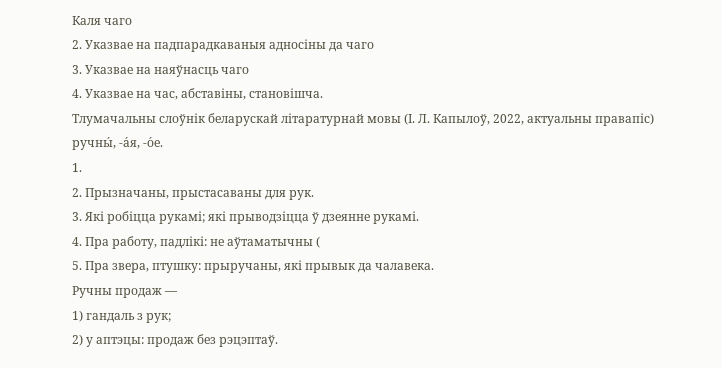Каля чаго
2. Указвае на падпарадкаваныя адносіны да чаго
3. Указвае на наяўнасць чаго
4. Указвае на час, абставіны, становішча.
Тлумачальны слоўнік беларускай літаратурнай мовы (І. Л. Капылоў, 2022, актуальны правапіс)
ручны́, -а́я, -о́е.
1.
2. Прызначаны, прыстасаваны для рук.
3. Які робіцца рукамі; які прыводзіцца ў дзеянне рукамі.
4. Пра работу, падлікі: не аўтаматычны (
5. Пра звера, птушку: прыручаны, які прывык да чалавека.
Ручны продаж —
1) гандаль з рук;
2) у аптэцы: продаж без рэцэптаў.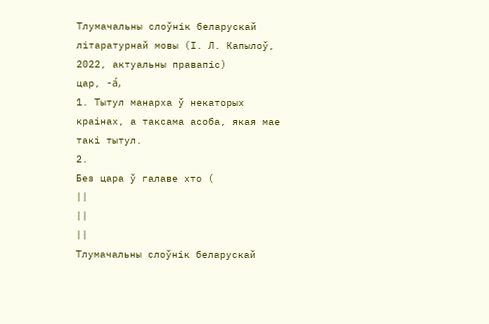Тлумачальны слоўнік беларускай літаратурнай мовы (І. Л. Капылоў, 2022, актуальны правапіс)
цар, -а́,
1. Тытул манарха ў некаторых краінах, а таксама асоба, якая мае такі тытул.
2.
Без цара ў галаве хто (
||
||
||
Тлумачальны слоўнік беларускай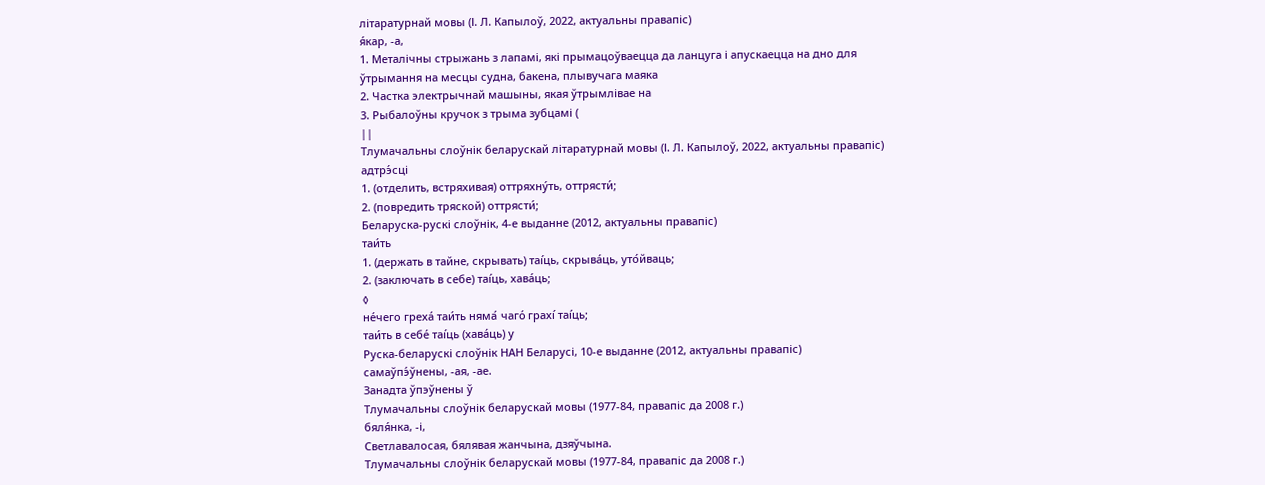літаратурнай мовы (І. Л. Капылоў, 2022, актуальны правапіс)
я́кар, -а,
1. Металічны стрыжань з лапамі, які прымацоўваецца да ланцуга і апускаецца на дно для ўтрымання на месцы судна, бакена, плывучага маяка
2. Частка электрычнай машыны, якая ўтрымлівае на
3. Рыбалоўны кручок з трыма зубцамі (
||
Тлумачальны слоўнік беларускай літаратурнай мовы (І. Л. Капылоў, 2022, актуальны правапіс)
адтрэ́сці
1. (отделить, встряхивая) оттряхну́ть, оттрясти́;
2. (повредить тряской) оттрясти́;
Беларуска-рускі слоўнік, 4-е выданне (2012, актуальны правапіс)
таи́ть
1. (держать в тайне, скрывать) таі́ць, скрыва́ць, уто́йваць;
2. (заключать в себе) таі́ць, хава́ць;
◊
не́чего греха́ таи́ть няма́ чаго́ грахі́ таі́ць;
таи́ть в себе́ таі́ць (хава́ць) у
Руска-беларускі слоўнік НАН Беларусі, 10-е выданне (2012, актуальны правапіс)
самаўпэ́ўнены, ‑ая, ‑ае.
Занадта ўпэўнены ў
Тлумачальны слоўнік беларускай мовы (1977-84, правапіс да 2008 г.)
бяля́нка, ‑і,
Светлавалосая, бялявая жанчына, дзяўчына.
Тлумачальны слоўнік беларускай мовы (1977-84, правапіс да 2008 г.)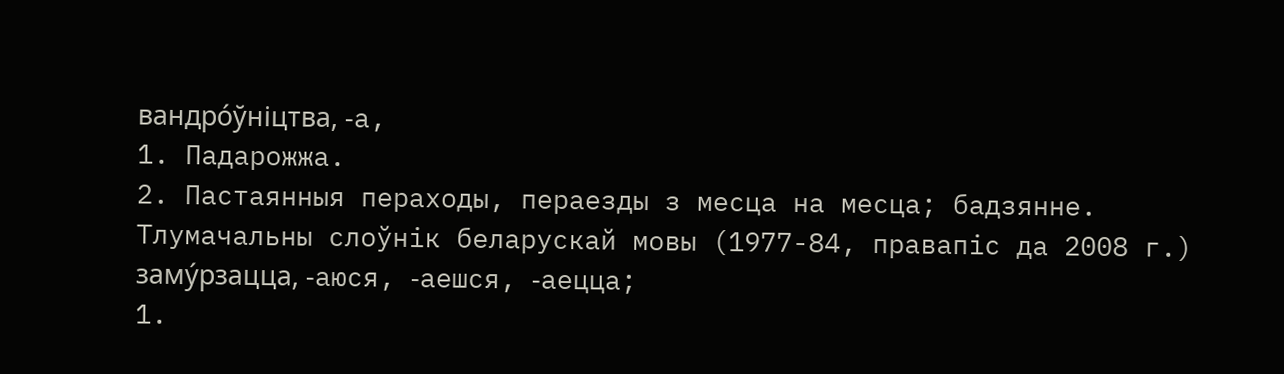вандро́ўніцтва, ‑а,
1. Падарожжа.
2. Пастаянныя пераходы, пераезды з месца на месца; бадзянне.
Тлумачальны слоўнік беларускай мовы (1977-84, правапіс да 2008 г.)
заму́рзацца, ‑аюся, ‑аешся, ‑аецца;
1.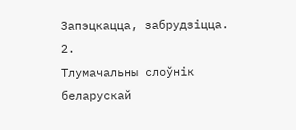Запэцкацца, забрудзіцца.
2.
Тлумачальны слоўнік беларускай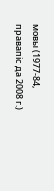мовы (1977-84, правапіс да 2008 г.)